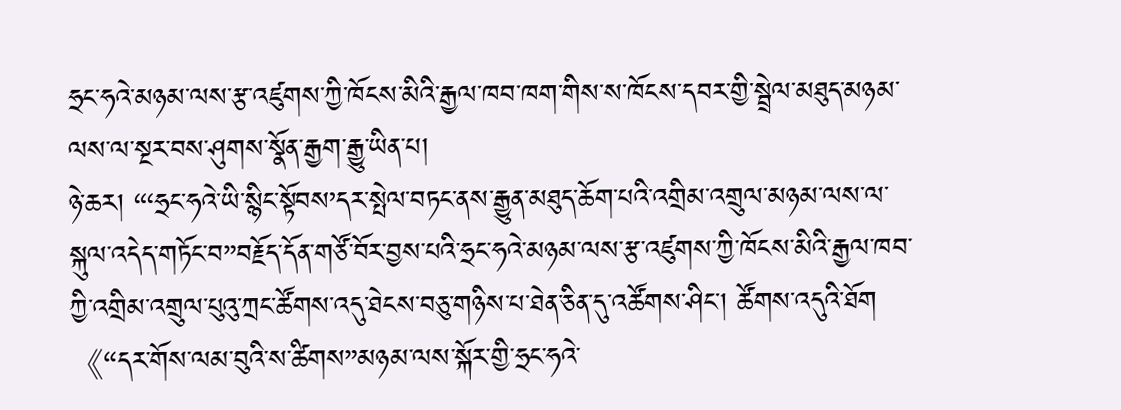ཧྲང་ཧའེ་མཉམ་ལས་རྩ་འཛུགས་ཀྱི་ཁོངས་མིའི་རྒྱལ་ཁབ་ཁག་གིས་ས་ཁོངས་དབར་གྱི་སྦྲེལ་མཐུད་མཉམ་ལས་ལ་སྔར་བས་ཤུགས་སྣོན་རྒྱག་རྒྱུ་ཡིན་པ།
ཉེ་ཆར། “‘ཧྲང་ཧའེ་ཡི་སྙིང་སྟོབས’དར་སྤེལ་བཏང་ནས་རྒྱུན་མཐུད་ཆོག་པའི་འགྲིམ་འགྲུལ་མཉམ་ལས་ལ་སྐུལ་འདེད་གཏོང་བ”བརྗོད་དོན་གཙོ་བོར་བྱས་པའི་ཧྲང་ཧའེ་མཉམ་ལས་རྩ་འཛུགས་ཀྱི་ཁོངས་མིའི་རྒྱལ་ཁབ་ཀྱི་འགྲིམ་འགྲུལ་པུའུ་ཀྲང་ཚོགས་འདུ་ཐེངས་བཅུ་གཉིས་པ་ཐེན་ཅིན་དུ་འཚོགས་ཤིང་། ཚོགས་འདུའི་ཐོག《“དར་གོས་ལམ་བུའི་ས་ཚིགས”མཉམ་ལས་སྐོར་གྱི་ཧྲང་ཧའེ་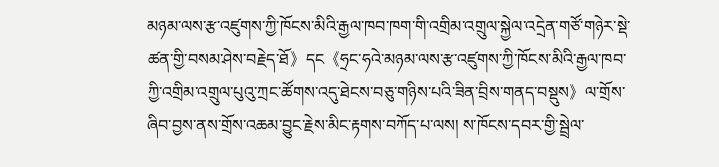མཉམ་ལས་རྩ་འཛུགས་ཀྱི་ཁོངས་མིའི་རྒྱལ་ཁབ་ཁག་གི་འགྲིམ་འགྲུལ་སྐྱེལ་འདྲེན་གཙོ་གཉེར་སྡེ་ཚན་གྱི་བསམ་ཤེས་བརྗེད་ཐོ》དང《ཧྲང་ཧའེ་མཉམ་ལས་རྩ་འཛུགས་ཀྱི་ཁོངས་མིའི་རྒྱལ་ཁབ་ཀྱི་འགྲིམ་འགྲུལ་པུའུ་ཀྲང་ཚོགས་འདུ་ཐེངས་བཅུ་གཉིས་པའི་ཟིན་བྲིས་གནད་བསྡུས》ལ་གྲོས་ཞིབ་བྱས་ནས་གྲོས་འཆམ་བྱུང་རྗེས་མིང་རྟགས་བཀོད་པ་ལས། ས་ཁོངས་དབར་གྱི་སྦྲེལ་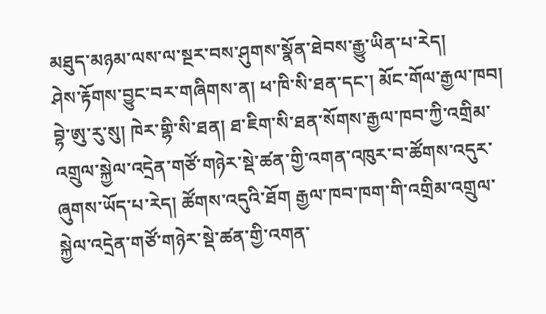མཐུད་མཉམ་ལས་ལ་སྔར་བས་ཤུགས་སྣོན་ཐེབས་རྒྱུ་ཡིན་པ་རེད།
ཤེས་རྟོགས་བྱུང་བར་གཞིགས་ན། ཕ་ཁི་སི་ཐན་དང་། མོང་གོལ་རྒྱལ་ཁབ། བྷེ་ཨུ་རུ་སུ། ཁེར་གྷི་སི་ཐན། ཐ་ཇིག་སི་ཐན་སོགས་རྒྱལ་ཁབ་ཀྱི་འགྲིམ་འགྲུལ་སྐྱེལ་འདྲེན་གཙོ་གཉེར་སྡེ་ཚན་གྱི་འགན་འཁུར་བ་ཚོགས་འདུར་ཞུགས་ཡོད་པ་རེད། ཚོགས་འདུའི་ཐོག རྒྱལ་ཁབ་ཁག་གི་འགྲིམ་འགྲུལ་སྐྱེལ་འདྲེན་གཙོ་གཉེར་སྡེ་ཚན་གྱི་འགན་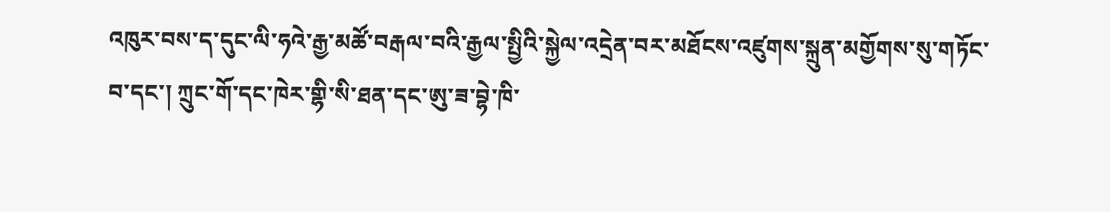འཁུར་བས་ད་དུང་ལི་ཧའེ་རྒྱ་མཚོ་བརྒལ་བའི་རྒྱལ་སྤྱིའི་སྐྱེལ་འདྲེན་བར་མཐོངས་འཛུགས་སྐྲུན་མགྱོགས་སུ་གཏོང་བ་དང་། ཀྲུང་གོ་དང་ཁེར་གྷི་སི་ཐན་དང་ཨུ་ཟ་བྷེ་ཁི་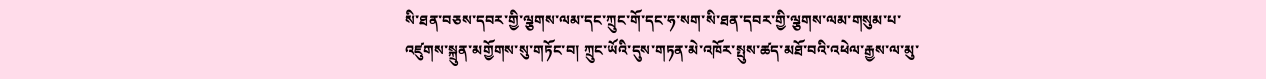སི་ཐན་བཅས་དབར་གྱི་ལྕགས་ལམ་དང་ཀྲུང་གོ་དང་ཧ་སག་སི་ཐན་དབར་གྱི་ལྕགས་ལམ་གསུམ་པ་འཛུགས་སྐྲུན་མགྱོགས་སུ་གཏོང་བ། ཀྲུང་ཡོའི་དུས་གཏན་མེ་འཁོར་སྤུས་ཚད་མཐོ་བའི་འཕེལ་རྒྱས་ལ་མུ་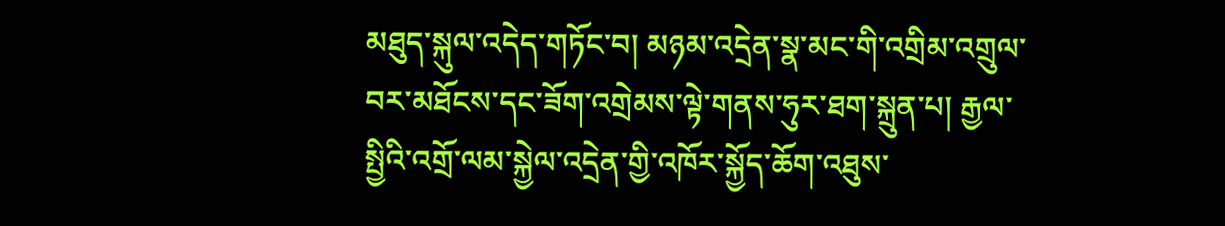མཐུད་སྐུལ་འདེད་གཏོང་བ། མཉམ་འདྲེན་སྣ་མང་གི་འགྲིམ་འགྲུལ་བར་མཐོངས་དང་ཟོག་འགྲེམས་ལྟེ་གནས་ཧུར་ཐག་སྐྲུན་པ། རྒྱལ་སྤྱིའི་འགྲོ་ལམ་སྐྱེལ་འདྲེན་གྱི་འཁོར་སྐྱོད་ཆོག་འཐུས་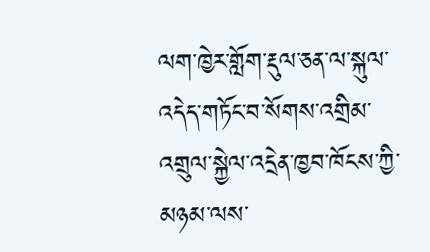ལག་ཁྱེར་གློག་རྡུལ་ཅན་ལ་སྐུལ་འདེད་གཏོང་བ་སོགས་འགྲིམ་འགྲུལ་སྐྱེལ་འདྲེན་ཁྱབ་ཁོངས་ཀྱི་མཉམ་ལས་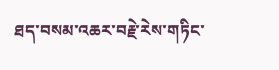ཐད་བསམ་འཆར་བརྗེ་རེས་གཏིང་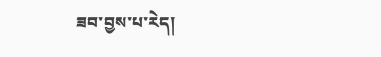ཟབ་བྱས་པ་རེད།